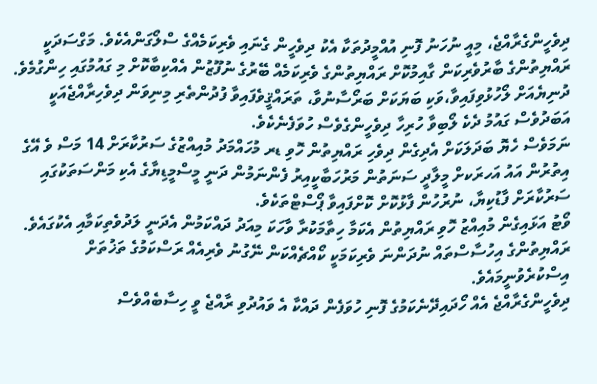ދިވެހީންގެރާއްޖެ، މިއީ ނުހަނު ފޮނި އުއްމީދުތަކާ އެކު ދިވެހީން ގެނައި ވެރިކަމެއްގެ ސްލޯގަންއެކެވެ. މަގްސަދަކީ ރައްޔިތުންގެ ބާރުވެރިކަން ގާއިމުކޮށް ރައްޔިތުންގެ ވެރިކަމެއް ބޭރުގެ ނުފޫޒުން އެއްކިބާކޮށް މި ގައުމުގައި ހިންގުމެވެ. ދުނިޔެއަށް ލޯހުޅުވިފައިވާ،ވަކި ބަޔަކަށް ބަރޯސާނުވާ، ތަރައްޤީވެފައިވާ ފުދުންތެރި މިނިވަން ދިވެހިރާއްޖެއަކީ އަބަދުވެސް ގައުމު ދެކެ ލޯބިވާ ހުރިހާ ދިވެހީންގެވެސް ހުވަފެނެކެވެ.
ނަމަވެސް ހެޔޮ ބަދަލަކަށް އެދިގެން ދިވެހި ރައްޔިތުން ހޮވި ޑރ މުހައްމަދު މުއިއްޒުގެ ސަރުކާރަށް 14 މަސް ވެ އޭގެ އިތުރުން އައު އަހރަކށް މީލާދީ ސަނަތުން މަރުހަބާކީއިރު ފެންނަމުން ދަނީ މީސްމީޑިޔާގެ އެކި މަންސަތަކުގައި ސަރުކާރަށް ފާޑުކިޔާ، ނުރުހުން ފާޅުކޮށް ކޮށްފައިވާ ޕޯސްޓްތަކެވެ.
ވޯޓު އަޅައިގެން މުއިއްޒު ހޮވި ރައްޔިތުން އެކަމާ ހިތާމަކުރާ ވާހަކަ މިއަދު ދައްކަމުން އެދަނީ ލަދުވެތިކަމާއި އެކުގައެވެ. ރައްޔިތުންގެ އިހުސާސްތައް ނުދަންނަ ވެރިކަމަކީ ކޯއްޗެއްކަން ނޭގުނު ވެރިއެއް ރަސްކަމުގެ ތަޚުތަށް އިސްކުރެވުނީމައެވެ.
ދިވެހީންގެރާއްޖެ އެއް ހޯދައިދޭނެކަމުގެ ފޮނި ހުވަފެން ދައްކާ އެ ވައުދުވި ރާއްޖެ ވީ ހިސާބެއްވެސް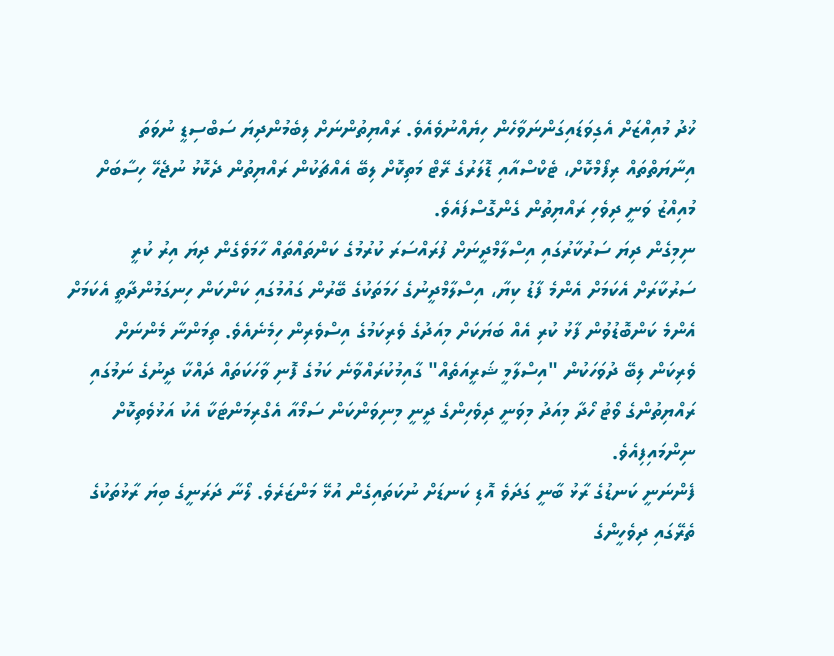ޚުދު މުއިއްޒަށް އެގިވަޑައިގަންނަވާހެން ހިޔެއްނުވެއެވެ. ރައްޔިތުންނަށް ލިބެމުންދިޔަ ސަބްސިޑީ ނުވަތަ އިނާޔަތްތައް ރިފޯމްކޮށް، ޓެކްސްއާއި ޑޮލަރުގެ ރޭޓް މަތިކޮށް ލިބޭ އެއްޗަކުން ރައްޔިތުން ދެކޮޅު ނުޖެހޭ ހިސާބަށް މުއިއްޒު ވަނީ ދިވެހި ރައްޔިތުން ގެންގޮސްފައެވެ.
ނިމިގެން ދިޔަ ސަރުކާރުގައި އިސްލާމްދީނަށް ފުރައްސަރަ ކުރުމުގެ ކަންތައްތައް ހާމަވެގެން ދިޔަ އިރު ކުރީ ސަރުކާރަށް އެކަމަށް އެންމެ ފާޑު ކިޔާ، އިސްލާމްދީނުގެ ހަމަތަކުގެ ބޭރުން ގައުމުގައި ކަންކަން ހިނގަމުންދާތީ އެކަމަށް އެންމެ ކަންބޮޑުވުން ފާޅު ކުރި އެއް ބަޔަކަށް މިއަދުގެ ވެރިކަމުގެ އިސްވެރިން ހިމެނެއެވެ. ތިމަންނާ މެންނަށް ވެރިކަން ލިބޭ ދުވަހަކުން "އިސްލާމީ ޝަރީއަތެއް" ގާއިމުކުރައްވާނެ ކަމުގެ ފޮނި ވާހަކަތައް ދައްކާ ދީނުގެ ނަމުގައި ރައްޔިތުންގެ ވޯޓު ހޯދާ މިއަދު މިވަނީ ދިވެހިންގެ ދީނީ މިނިވަންކަން ސަމޯއާ އެގްރިމަންޓަކާ އެކު އަޅުވެތިކޮށް ނިންމައިފިއެވެ.
ފެންނަނީ ކަނޑުގެ ރާޅު ބާނީ ގަދަވެ އޮޑި ކަނޑަށް ނުކަތައިގެން އުޅޭ މަންޒަރެވެ. ލޯނާ ދަރަނީގެ ބިޔަ ރާޅުތަކުގެ ތެރޭގައި ދިވެހީންގެ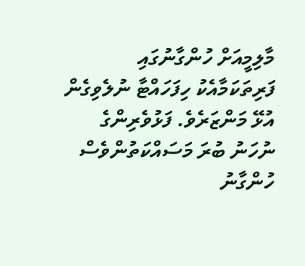މާލިމީއަށް ހުންގާނުގައި ފަރިތަކަމާއެކު ހިފަހައްޓާ ނުލެވިގެން އުޅޭ މަންޒަރެވެ. ފަޅުވެރިންގެ ނުހަނު ބުރަ މަސައްކަތުންވެސް ހުންގާނު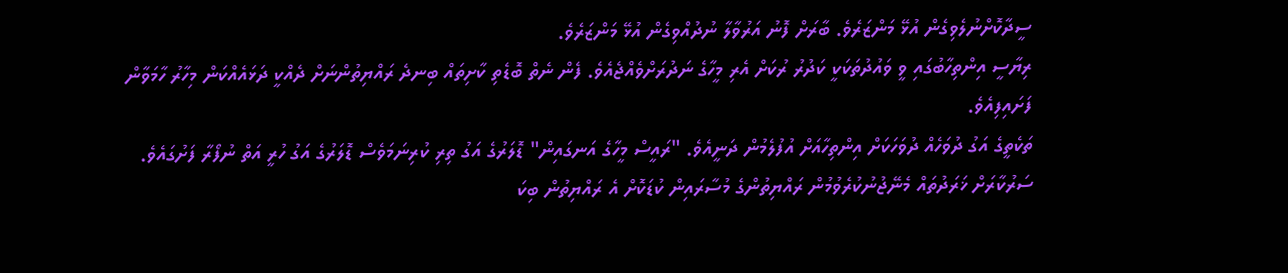ސީދާކޮށްނުލެވިގެން އުޅޭ މަންޒަރެވެ. ބާރަށް ފޮނު އަރުވާލާ ނުދުއްވިގެން އުޅޭ މަންޒަރެވެ.
ރިޔާސީ އިންތިހާބުގައި ވީ ވައުދުތަކަކީ ކަދުރު ރުކަށް އެރި މީހާގެ ނަދުރަށްވެއްޖެއެވެ. ފެން ނެތް ބޮޑެތި ކާށިތައް ބިނދެ ރައްޔިތުންނަށް ދެއްކީ ދަޅައެއްކަން މިހާރު ހާމަވާން ފަށައިފިއެވެ.
ތަކެތީގެ އަގު ދުވަހެއް ދުވަހަކަށް އިންތިހާއަށް އުފުލެމުން ދަނީއެވެ. "ރައީސް މީހާގެ އަނގައިން" ޑޮލަރުގެ އަގު ތިރި ކުރިނަމަވެސް ޑޮލަރުގެ އަގު ހުރީ އަތް ނުފޯރާ ފަށުގައެވެ. ސަރުކާރަށް ޚަރަދުތައް މެނޭޖުނުކުރެވުމުން ރައްޔިތުންގެ މުސާރައިން ކުޑަކޮށް އެ ރައްޔިތުން ބިކަ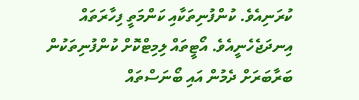ކުރަނިއެވެ. ކުންފުނިތަކާއި ކަންމަތީ ފިހާރަތައް އިނދަޖެހެނީއެވެ. އޯޓީތައް ލިމިޓްކޮށް ކުންފުނިތަކުން ބަރާބަރަށް ދެމުން އައި ބޯނަސްތައް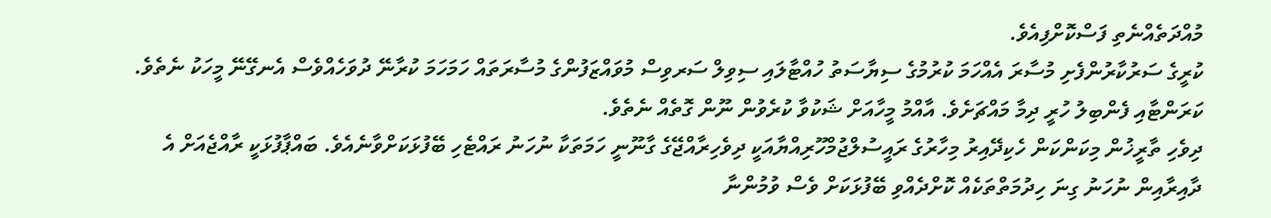މުއްދަތެއްނެތި ފަސްކޮށްފިއެވެ.
ކުރީގެ ސަރުކާރުންފެށި މުސާރަ އެއްހަމަ ކުރުމުގެ ސިޔާސަތު ހުއްޓާލައި ސިވިލް ސަރވިސް މުވައްޒަފުންގެ މުސާރަތައް ހަމަހަމަ ކުރާނޭ ދުވަހެއްވެސް އެނގޭނޭ މީހަކު ނެތެވެ. ކަރަންޓާއި ފެންބިލު ހުރީ ދިމާ މައްޗަށެވެ. އާއްމު މީހާއަށް ޝަކުވާ ކުރެވުން ނޫން ގޮތެއް ނެތެވެ.
ދިވެހި ތާރީޚުން މިކަންކަން ހެކިދޭއިރު މިހާރުގެ ރައީސުލްޖުމްހޫރިއްޔާއަކީ ދިވެހިރާއްޖޭގެ ގާނޫނީ ހަމަތަކާ ނުހަނު ރައްޓެހި ބޭފުޅަކަށްވާނެއެވެ. ބައްޕާފުޅަކީ ރާއްޖެއަށް އެ ދާއިރާއިން ނުހަނު ގިނަ ހިދުމަތްތަކެއް ކޮށްދެއްވި ބޭފުޅަކަށް ވެސް ވުމުންނާ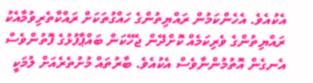އެކުއެވެ. އެހެންކަމުން ރައްޔިތުންގެ ހައްގުތަކަށް ރައްކާތެރިވުމާއެކު ރައްޔިތުންގެ ވެރިކަމެއް ކޮށްދޭން ޖެހޭކަން ބައްޕާފުޅުގެ ފޮތުންވެސް އެނގެން އޮތުމުންނާވެސް އެކުއެވެ. ބާރުތައް މުށުތެރެއަށް ލުމަކީ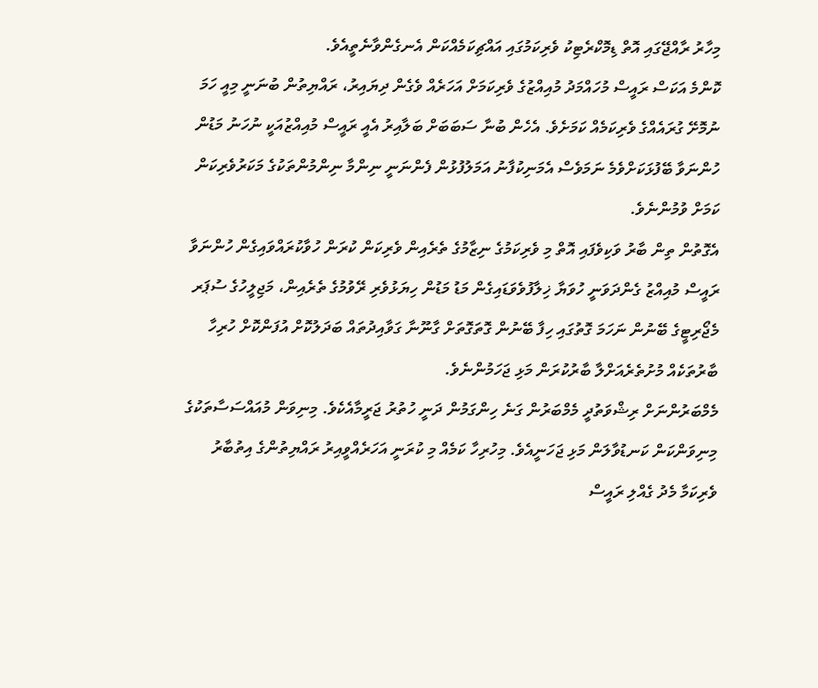މިހާރު ރާއްޖޭގައި އޮތް ޑިމޮކްރެޓިކު ވެރިކަމުގައި އައްޗިކަމެއްކަން އެނގެންވާނެތީއެވެ.
ކޮންމެ އަކަސް ރައީސް މުހައްމަދު މުއިއްޒުގެ ވެރިކަމަށް އަހަރެއް ވެގެން ދިޔައިރު، ރައްޔިތުން ބުނަނީ މިއީ ހަމަ ނުމޮށޭ ގުރައެއްގެ ވެރިކަމެއް ކަމަށެވެ. އެހެން ބުނާ ސަބަބަށް ބަލާއިރު އެއީ ރައީސް މުއިއްޒުއަކީ ނުހަނު މަޑުން ހުންނަވާ ބޭފުޅަކަށްވެމެ ނަމަވެސް އެމަނިކުފާނު އަމަލުފުޅުން ފެންނަނީ ނިންމާ ނިންމުންތަކުގެ މަކަރުވެރިކަން ކަމަށް ވުމުންނެވެ.
އެގޮތުން ތިން ބާރު ވަކިވެފައި އޮތް މި ވެރިކަމުގެ ނިޒާމުގެ ތެރެއިން ވެރިކަން ކުރަން ހުވާކުރައްވައިގެން ހުންނަވާ ރައީސް މުއިއްޒު ގެންދަވަނީ ހުވަޔާ ޚިލާފުވެވަޑައިގެން މަޑު މަޑުން ހިޔަޅުވެރި ރޭވުމުގެ ތެރެއިން، މަޖިލީހުގެ ސުޕަރ މެޖޯރިޓީގެ ބޭނުން ނަހަމަ ގޮތުގައި ހިފާ ބޭނުން ގޮތަގޮތަށް ގާނޫނާ ގަވާއިދުތައް ބަދަލުކޮށް އުފަންކޮށް ހުރިހާ ބާރުތަކެއް މުށުތެރެއަށްލާ ބާރުކުރަން މަޅި ޖަހަމުންނެވެ.
މެމްބަރުންނަށް ރިޝްވަތުދީ މެމްބަރުން ގަނެ ހިންގަމުން ދަނީ ހުތުރު ޖަރީމާއެކެވެ. މިނިވަން މުއައްސަސާތަކުގެ މިނިވަންކަން ކަނޑުވާލަން މަޅި ޖަހަނީއެވެ. މިހުރިހާ ކަމެއް މި ކުރަނީ އަހަރެއްވީއިރު ރައްޔިތުންގެ އިތުބާރު ވެރިކަމާ މެދު ގެއްލި ރައީސް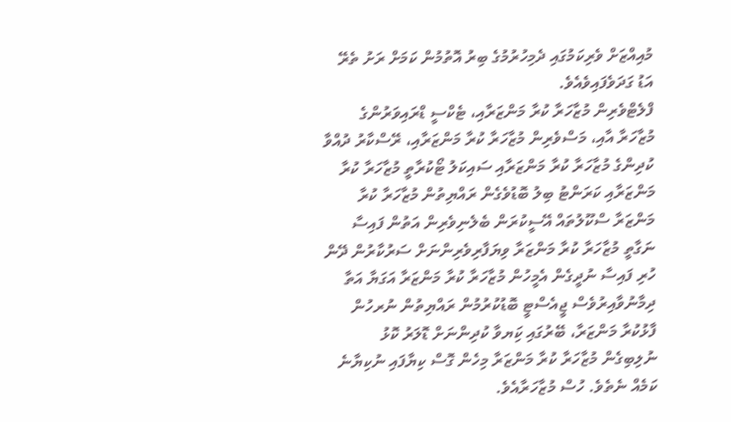މުއިއްޒަށް ވެރިކަމުގައި ދެމިހުރުމުގެ ބިރު އޮތުމުން ކަމަށް ރަށު ތެރޭ އަޑު ގަދަވެފައިވެއެވެ.
ފްލެޓްވެރިން މުޒާހަރާ ކުރާ މަންޒަރާއި، ޓެކްސީ ޑްރައިވަރުންގެ މުޒާހަރާ އާއި، މަސްވެރިން މުޒާހަރާ ކުރާ މަންޒަރާއި، ރޭސްކާރު ދުއްވާ ކުދިންގެ މުޒާހަރާ ކުރާ މަންޒަރާއި ސައިކަލު ޓޯކުރާތީ މުޒާހަރާ ކުރާ މަންޒަރާއި ކަރަންޓު ބިލު ބޮޑުވެގެން ރައްޔިތުން މުޒާހަރާ ކުރާ މަންޒަރާ ސްކޫލުތައް އޭސީކުރަން ބެލެނިވެރިން އަތުން ފައިސާ ނަގާތީ މުޒާހަރާ ކުރާ މަންޒަރާ ވިޔަފާރިވެރިންނަށް ސަރުކާރުން ދޭން ހުރި ފައިސާ ނުދީގެން އެމީހުން މުޒާހަރާ ކުރާ މަންޒަރާ އަގަޔާ އަތާ ދިމާނުވާއިރުވެސް ޖީއެސްޓީ ބޮޑުކުރުމުން ރައްޔިތުން ނުރހުން ފާޅުކުރާ މަންޒަރާ، ބޭރުގައި ކިަޔވާ ކުދިންނަށް ޑޮލަރު ކޮޅު ނުލިބިގެން މުޒާހަރާ ކުރާ މަންޒަރާ މިހެން ގޮސް ކިޔާފައި ނުކިޔާނެ ކަމެއް ނެތެވެ. ހުސް މުޒާހަރާއެވެ.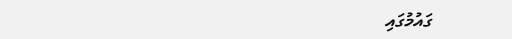ގައުމުގައި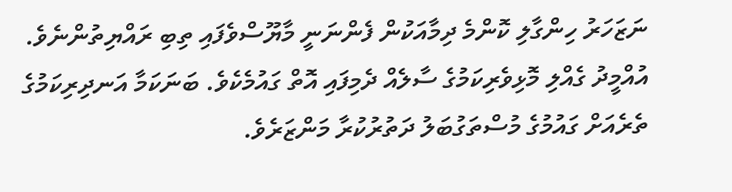ނަޒަހަރު ހިންގާލި ކޮންމެ ދިމާއަކުން ފެންނަނީ މާޔޫސްވެފައި ތިބި ރައްޔިތުންނެވެ. އުއްމީދު ގެއްލި މޮޅިވެރިކަމުގެ ސާލެއް ދެމިފައި އޮތް ގައުމެކެވެ. ބަނަކަމާ އަނދިރިކަމުގެ ތެރެއަށް ގައުމުގެ މުސްތަގުބަލު ދަތުރުކުރާ މަންޒަރެވެ.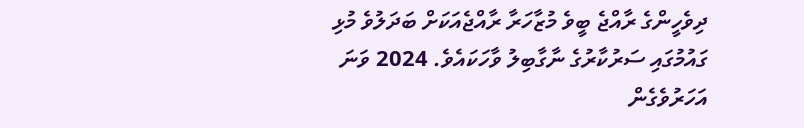ދިވެހީންގެ ރާއްޖެ ބީވެ މުޒާހަރާ ރާއްޖެއަކަށް ބަދަލުވެ މުޅި ގައުމުގައި ސަރުކާރުގެ ނާގާބިލު ވާހަކައެވެ. 2024 ވަނަ އަހަރުވެގެން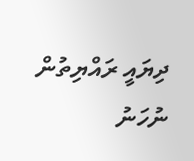ދިޔައީ ރައްޔިތުން ނުހަނު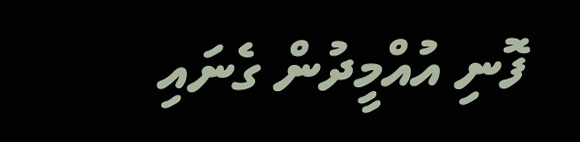ފޮނި އުއްމީދުން ގެނައި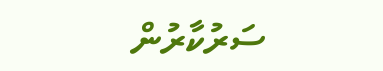ސަރުކާރުން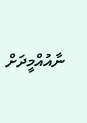ނާއުއްމީދަށް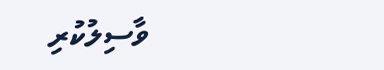ވާސިލުކުރި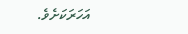އަހަރަކަށެވެ.